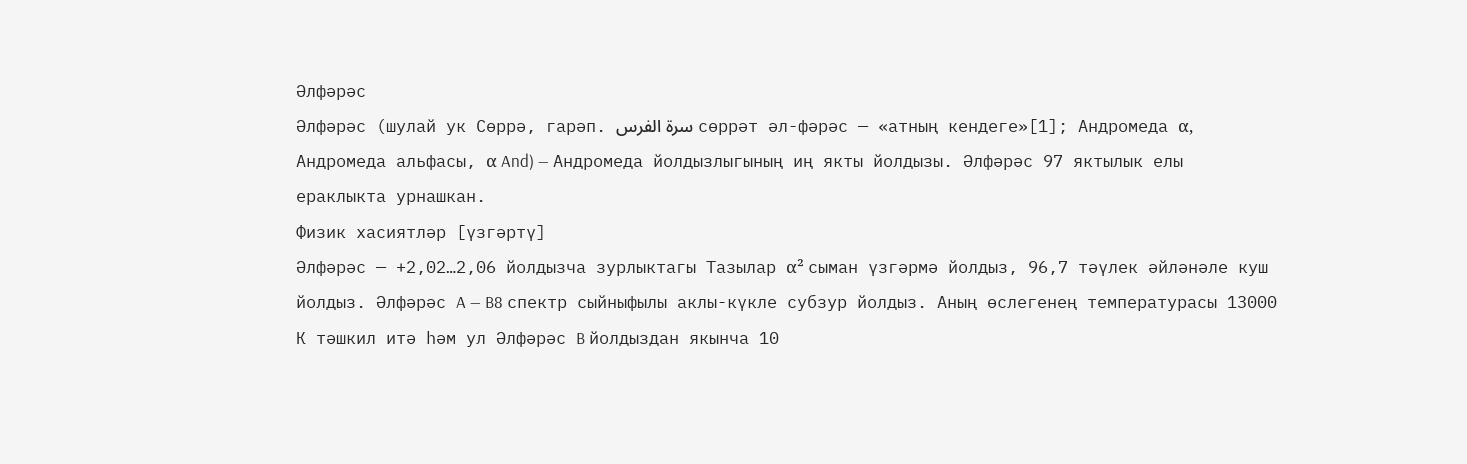Әлфәрәс
Әлфәрәс (шулай ук Сөррә, гарәп. سرة الفرس сөррәт әл-фәрәс — «атның кендеге»[1]; Андромеда α, Андромеда альфасы, α And) — Андромеда йолдызлыгының иң якты йолдызы. Әлфәрәс 97 яктылык елы ераклыкта урнашкан.
Физик хасиятләр [үзгәртү]
Әлфәрәс — +2,02…2,06 йолдызча зурлыктагы Тазылар α² сыман үзгәрмә йолдыз, 96,7 тәүлек әйләнәле куш йолдыз. Әлфәрәс A — B8 спектр сыйныфылы аклы-күкле субзур йолдыз. Аның өслегенең температурасы 13000 К тәшкил итә һәм ул Әлфәрәс B йолдыздан якынча 10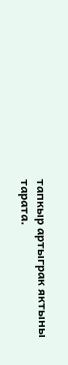тапкыр артыграк яктыны тарата.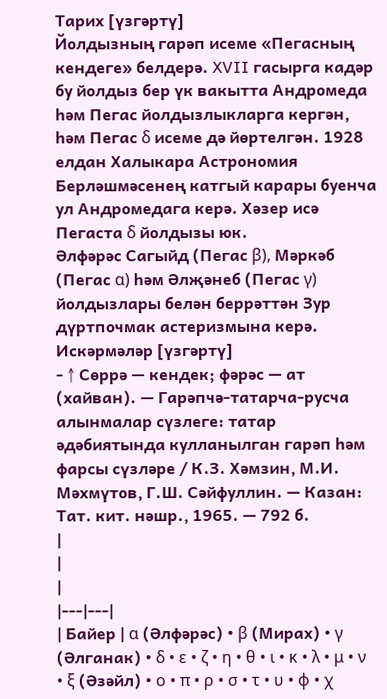Тарих [үзгәртү]
Йолдызның гарәп исеме «Пегасның кендеге» белдерә. XVII гасырга кадәр бу йолдыз бер үк вакытта Андромеда һәм Пегас йолдызлыкларга кергән, һәм Пегас δ исеме дә йөртелгән. 1928 елдан Халыкара Астрономия Берләшмәсенең катгый карары буенча ул Андромедага керә. Хәзер исә Пегаста δ йолдызы юк.
Әлфәрәс Сагыйд (Пегас β), Мәркәб (Пегас α) һәм Әлҗәнеб (Пегас γ) йолдызлары белән беррәттән Зур дүртпочмак астеризмына керә.
Искәрмәләр [үзгәртү]
- ↑ Сөррә — кендек; фәрәс — ат (хайван). — Гарәпчә-татарча-русча алынмалар сүзлеге: татар әдәбиятында кулланылган гарәп һәм фарсы сүзләре / К.З. Хәмзин, М.И. Мәхмүтов, Г.Ш. Сәйфуллин. — Казан: Тат. кит. нәшр., 1965. — 792 б.
|
|
|
|---|---|
| Байер | α (Әлфәрәс) • β (Мирах) • γ (Әлганак) • δ • ε • ζ • η • θ • ι • κ • λ • μ • ν • ξ (Әзәйл) • ο • π • ρ • σ • τ • υ • φ • χ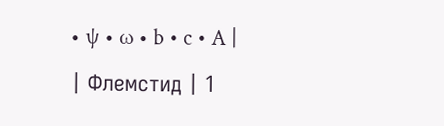• ψ • ω • b • c • A |
| Флемстид | 1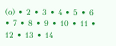(ο) • 2 • 3 • 4 • 5 • 6 • 7 • 8 • 9 • 10 • 11 • 12 • 13 • 14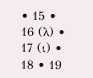• 15 • 16 (λ) • 17 (ι) • 18 • 19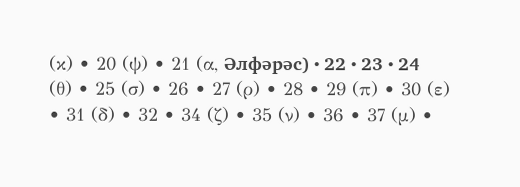(κ) • 20 (ψ) • 21 (α, Әлфәрәс) • 22 • 23 • 24 (θ) • 25 (σ) • 26 • 27 (ρ) • 28 • 29 (π) • 30 (ε) • 31 (δ) • 32 • 34 (ζ) • 35 (ν) • 36 • 37 (μ) •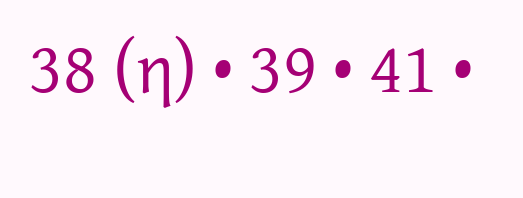38 (η) • 39 • 41 •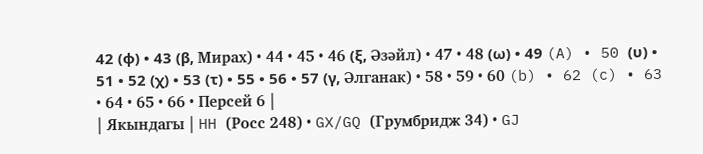42 (φ) • 43 (β, Мирах) • 44 • 45 • 46 (ξ, Әзәйл) • 47 • 48 (ω) • 49 (A) • 50 (υ) • 51 • 52 (χ) • 53 (τ) • 55 • 56 • 57 (γ, Әлганак) • 58 • 59 • 60 (b) • 62 (c) • 63 • 64 • 65 • 66 • Персей 6 |
| Якындагы | HH (Росс 248) • GX/GQ (Грумбридж 34) • GJ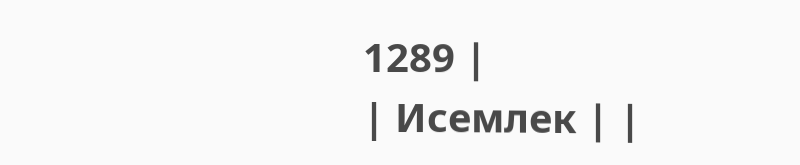1289 |
| Исемлек | |